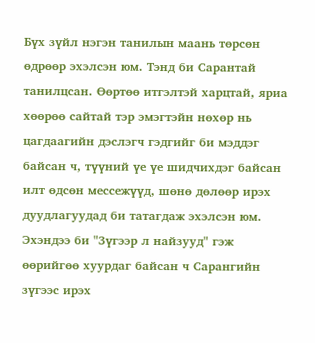Бүх зүйл нэгэн танилын маань төрсөн өдрөөр эхэлсэн юм. Тэнд би Сарантай танилцсан. Өөртөө итгэлтэй харцтай, яриа хөөрөө сайтай тэр эмэгтэйн нөхөр нь цагдаагийн дэслэгч гэдгийг би мэддэг байсан ч, түүний үе үе шидчихдэг байсан илт өдсөн мессежүүд, шөнө дөлөөр ирэх дуудлагуудад би татагдаж эхэлсэн юм. Эхэндээ би "Зүгээр л найзууд" гэж өөрийгөө хуурдаг байсан ч Сарангийн зүгээс ирэх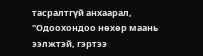тасралтгүй анхаарал, "Одоохондоо нөхөр маань ээлжтэй, гэртээ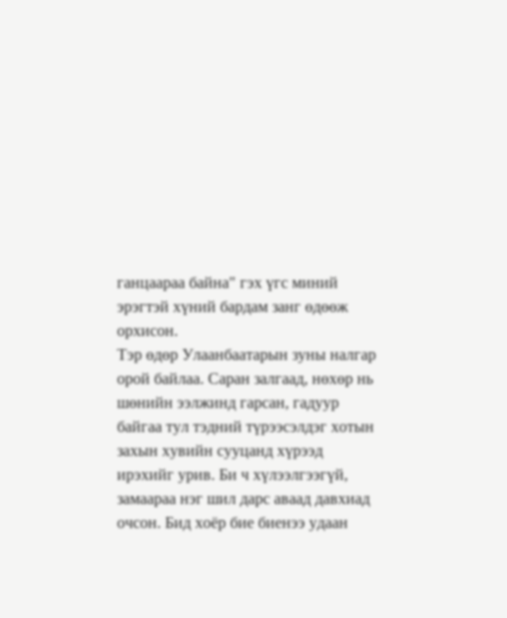ганцаараа байна" гэх үгс миний эрэгтэй хүний бардам занг өдөөж орхисон.
Тэр өдөр Улаанбаатарын зуны налгар орой байлаа. Саран залгаад, нөхөр нь шөнийн ээлжинд гарсан, гадуур байгаа тул тэдний түрээсэлдэг хотын захын хувийн сууцанд хүрээд ирэхийг урив. Би ч хүлээлгээгүй, замаараа нэг шил дарс аваад давхиад очсон. Бид хоёр бие биенээ удаан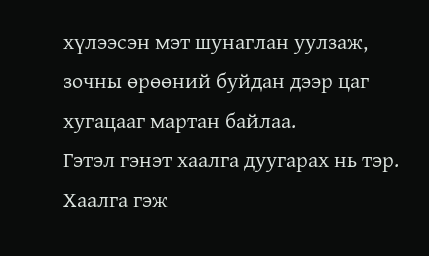хүлээсэн мэт шунаглан уулзаж, зочны өрөөний буйдан дээр цаг хугацааг мартан байлаа.
Гэтэл гэнэт хаалга дуугарах нь тэр. Хаалга гэж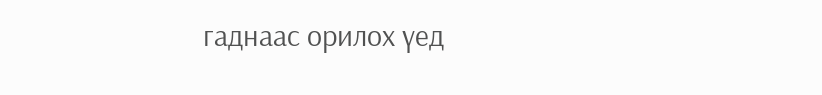гаднаас орилох үед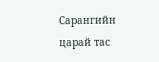Сарангийн царай тас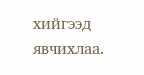хийгээд явчихлаа.